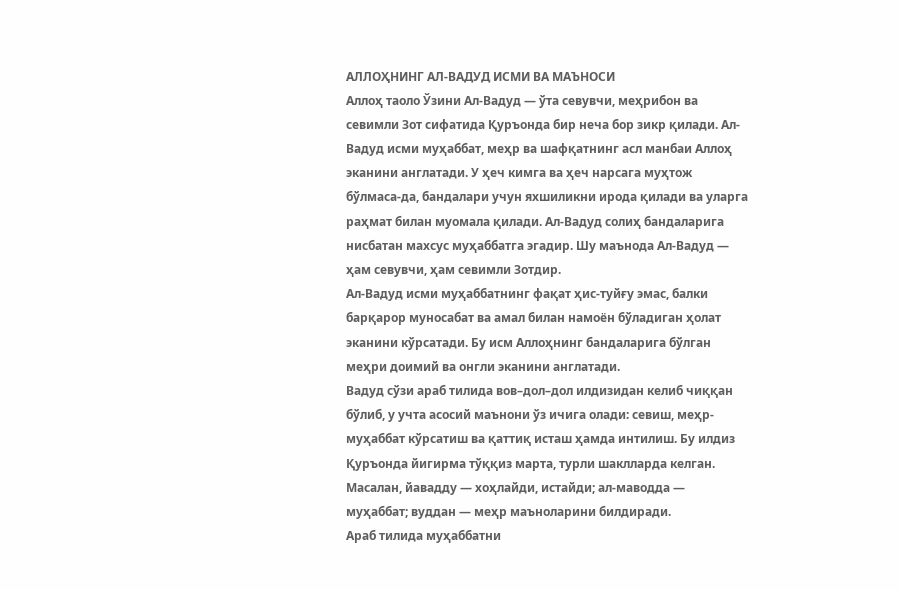АЛЛОҲНИНГ АЛ-ВАДУД ИСМИ ВА МАЪНОСИ
Аллоҳ таоло Ўзини Ал-Вадуд — ўта севувчи, меҳрибон ва севимли Зот сифатида Қуръонда бир неча бор зикр қилади. Ал-Вадуд исми муҳаббат, меҳр ва шафқатнинг асл манбаи Аллоҳ эканини англатади. У ҳеч кимга ва ҳеч нарсага муҳтож бўлмаса-да, бандалари учун яхшиликни ирода қилади ва уларга раҳмат билан муомала қилади. Ал-Вадуд солиҳ бандаларига нисбатан махсус муҳаббатга эгадир. Шу маънода Ал-Вадуд — ҳам севувчи, ҳам севимли Зотдир.
Ал-Вадуд исми муҳаббатнинг фақат ҳис-туйғу эмас, балки барқарор муносабат ва амал билан намоён бўладиган ҳолат эканини кўрсатади. Бу исм Аллоҳнинг бандаларига бўлган меҳри доимий ва онгли эканини англатади.
Вадуд сўзи араб тилида вов–дол–дол илдизидан келиб чиққан бўлиб, у учта асосий маънони ўз ичига олади: севиш, меҳр-муҳаббат кўрсатиш ва қаттиқ исташ ҳамда интилиш. Бу илдиз Қуръонда йигирма тўққиз марта, турли шаклларда келган. Масалан, йавадду — хоҳлайди, истайди; ал-маводда — муҳаббат; вуддан — меҳр маъноларини билдиради.
Араб тилида муҳаббатни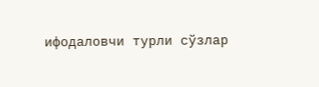ифодаловчи турли сўзлар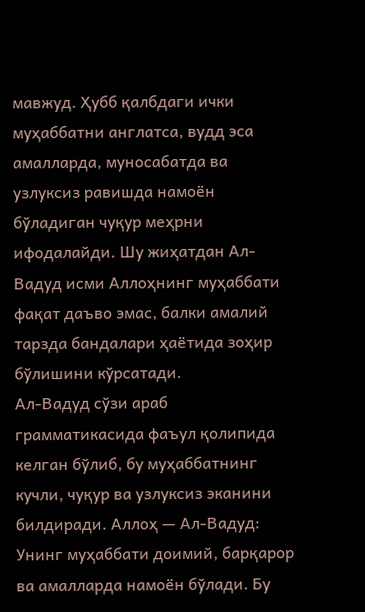мавжуд. Ҳубб қалбдаги ички муҳаббатни англатса, вудд эса амалларда, муносабатда ва узлуксиз равишда намоён бўладиган чуқур меҳрни ифодалайди. Шу жиҳатдан Ал-Вадуд исми Аллоҳнинг муҳаббати фақат даъво эмас, балки амалий тарзда бандалари ҳаётида зоҳир бўлишини кўрсатади.
Ал-Вадуд сўзи араб грамматикасида фаъул қолипида келган бўлиб, бу муҳаббатнинг кучли, чуқур ва узлуксиз эканини билдиради. Аллоҳ — Ал-Вадуд: Унинг муҳаббати доимий, барқарор ва амалларда намоён бўлади. Бу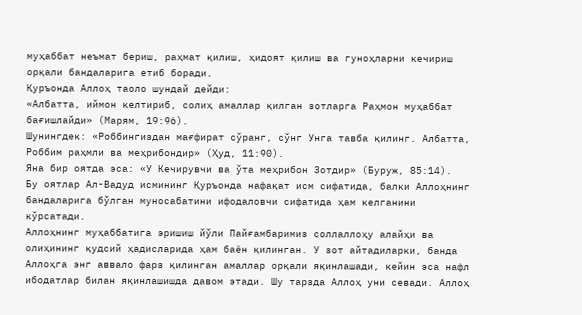муҳаббат неъмат бериш, раҳмат қилиш, ҳидоят қилиш ва гуноҳларни кечириш орқали бандаларига етиб боради.
Қуръонда Аллоҳ таоло шундай дейди:
«Албатта, иймон келтириб, солиҳ амаллар қилган зотларга Раҳмон муҳаббат бағишлайди» (Марям, 19:96).
Шунингдек: «Роббингиздан мағфират сўранг, сўнг Унга тавба қилинг. Албатта, Роббим раҳмли ва меҳрибондир» (Ҳуд, 11:90).
Яна бир оятда эса: «У Кечирувчи ва ўта меҳрибон Зотдир» (Буруж, 85:14).
Бу оятлар Ал-Вадуд исмининг Қуръонда нафақат исм сифатида, балки Аллоҳнинг бандаларига бўлган муносабатини ифодаловчи сифатида ҳам келганини кўрсатади.
Аллоҳнинг муҳаббатига эришиш йўли Пайғамбаримиз соллаллоҳу алайҳи ва олиҳининг қудсий ҳадисларида ҳам баён қилинган. У зот айтадиларки, банда Аллоҳга энг аввало фарз қилинган амаллар орқали яқинлашади, кейин эса нафл ибодатлар билан яқинлашишда давом этади. Шу тарзда Аллоҳ уни севади. Аллоҳ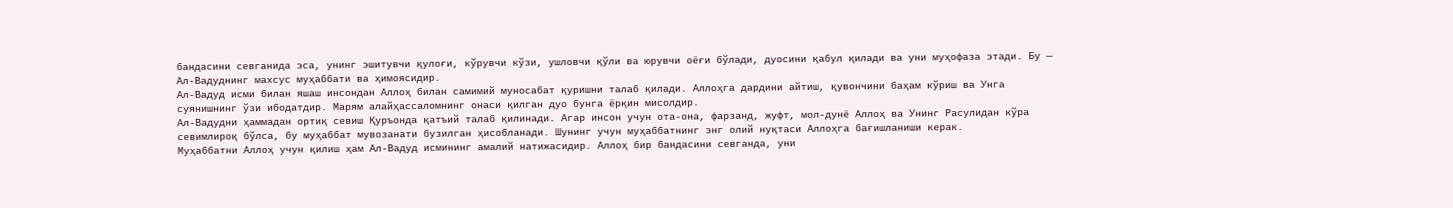бандасини севганида эса, унинг эшитувчи қулоғи, кўрувчи кўзи, ушловчи қўли ва юрувчи оёғи бўлади, дуосини қабул қилади ва уни муҳофаза этади. Бу — Ал-Вадуднинг махсус муҳаббати ва ҳимоясидир.
Ал-Вадуд исми билан яшаш инсондан Аллоҳ билан самимий муносабат қуришни талаб қилади. Аллоҳга дардини айтиш, қувончини баҳам кўриш ва Унга суянишнинг ўзи ибодатдир. Марям алайҳассаломнинг онаси қилган дуо бунга ёрқин мисолдир.
Ал-Вадудни ҳаммадан ортиқ севиш Қуръонда қатъий талаб қилинади. Агар инсон учун ота-она, фарзанд, жуфт, мол-дунё Аллоҳ ва Унинг Расулидан кўра севимлироқ бўлса, бу муҳаббат мувозанати бузилган ҳисобланади. Шунинг учун муҳаббатнинг энг олий нуқтаси Аллоҳга бағишланиши керак.
Муҳаббатни Аллоҳ учун қилиш ҳам Ал-Вадуд исмининг амалий натижасидир. Аллоҳ бир бандасини севганда, уни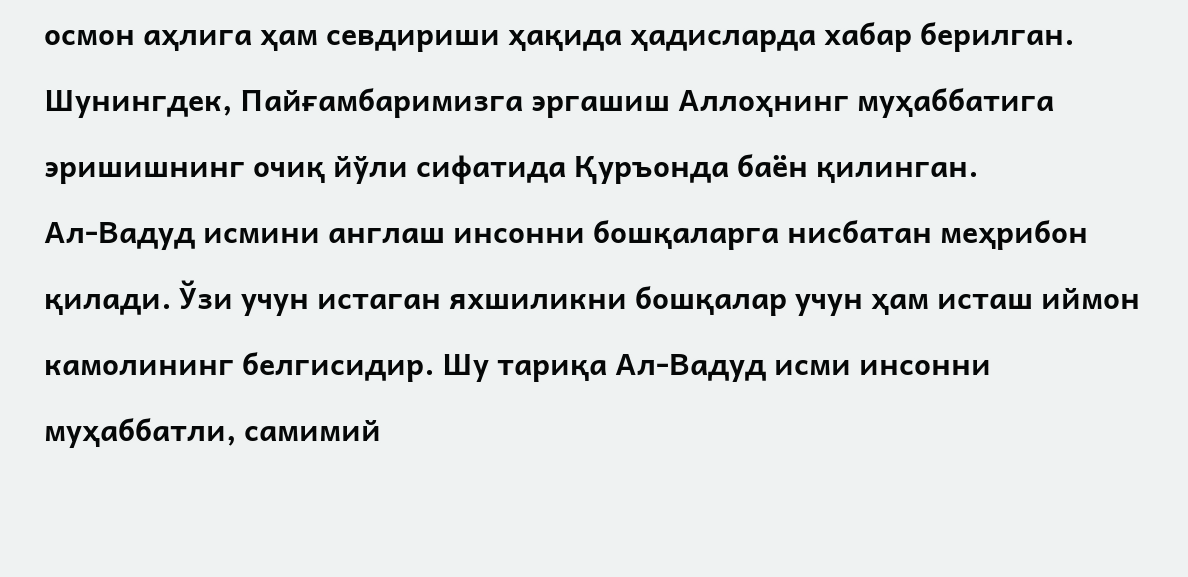осмон аҳлига ҳам севдириши ҳақида ҳадисларда хабар берилган. Шунингдек, Пайғамбаримизга эргашиш Аллоҳнинг муҳаббатига эришишнинг очиқ йўли сифатида Қуръонда баён қилинган.
Ал-Вадуд исмини англаш инсонни бошқаларга нисбатан меҳрибон қилади. Ўзи учун истаган яхшиликни бошқалар учун ҳам исташ иймон камолининг белгисидир. Шу тариқа Ал-Вадуд исми инсонни муҳаббатли, самимий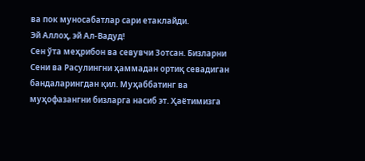ва пок муносабатлар сари етаклайди.
Эй Аллоҳ, эй Ал-Вадуд!
Сен ўта меҳрибон ва севувчи Зотсан. Бизларни Сени ва Расулингни ҳаммадан ортиқ севадиган бандаларингдан қил. Муҳаббатинг ва муҳофазангни бизларга насиб эт. Ҳаётимизга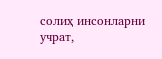солиҳ инсонларни учрат,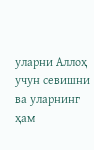уларни Аллоҳ учун севишни ва уларнинг ҳам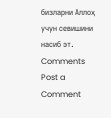бизларни Аллоҳ учун севишини насиб эт.
Comments
Post a Comment